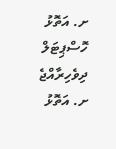ށ. އަތޮޅު ހޮސްޕިޓަލް
ދިވެހިރާއްޖެ
ށ. އަތޮޅު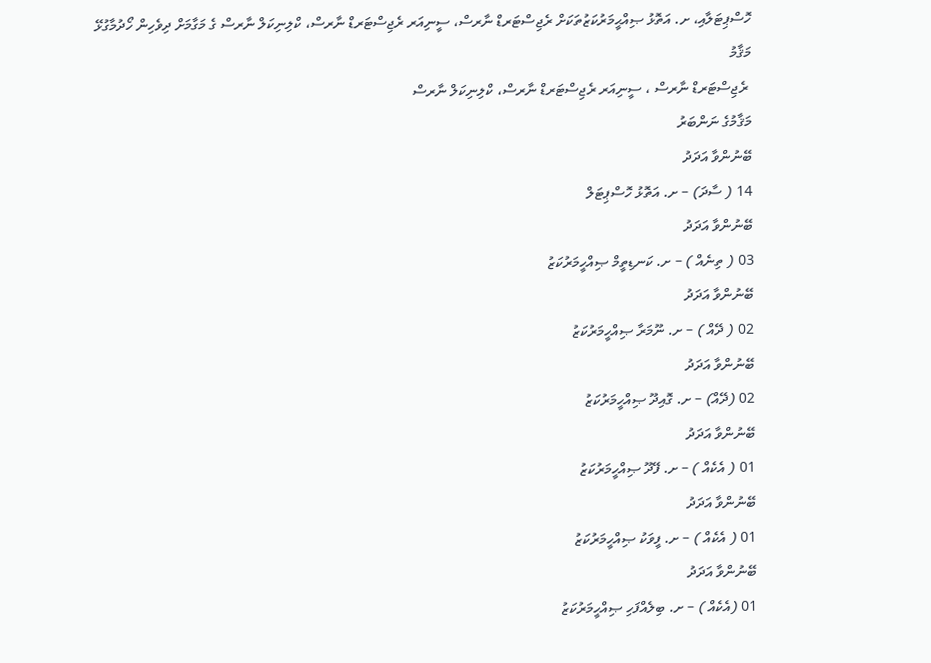ހޮސްޕިޓަލާއި، ށ. އަތޮޅު ޞިއްޙީމަރުކަޒުތަކަށް ރެޖިސްޓަރޑް ނާރސް، ސީނިއަރ ރެޖިސްޓަރޑް ނާރސް، ކްލިނިކަލް ނާރސް ގެ މަގާމަށް ދިވެހިން ހޯދުމާގުޅޭ
މަޤާމު
 ރެޖިސްޓަރޑް ނާރސް ، ސީނިއަރ ރެޖިސްޓަރޑް ނާރސް، ކްލިނިކަލް ނާރސް
މަޤާމުގެ ނަންބަރު
ބޭނުންވާ އަދަދު
14 ( ސާދަ) – ށ. އަތޮޅު ހޮސްޕިޓަލް
ބޭނުންވާ އަދަދު
03 ( ތިނެއް ) – ށ. ކަނޑިތީމް ޞިއްހީމަރުކަޒު
ބޭނުންވާ އަދަދު
02 ( ދޭއް ) – ށ. ނޫމަރާ ޞިއްހީމަރުކަޒު
ބޭނުންވާ އަދަދު
02 (ދޭއް) – ށ. ގޮއިދޫ ޞިއްހީމަރުކަޒު
ބޭނުންވާ އަދަދު
01 ( އެކެއް ) – ށ. ފޭދޫ ޞިއްހީމަރުކަޒު
ބޭނުންވާ އަދަދު
01 ( އެކެއް ) – ށ. ފީވަކު ޞިއްހީމަރުކަޒު
ބޭނުންވާ އަދަދު
01 (އެކެއް ) – ށ. ބިލެއްފަހި ޞިއްހީމަރުކަޒު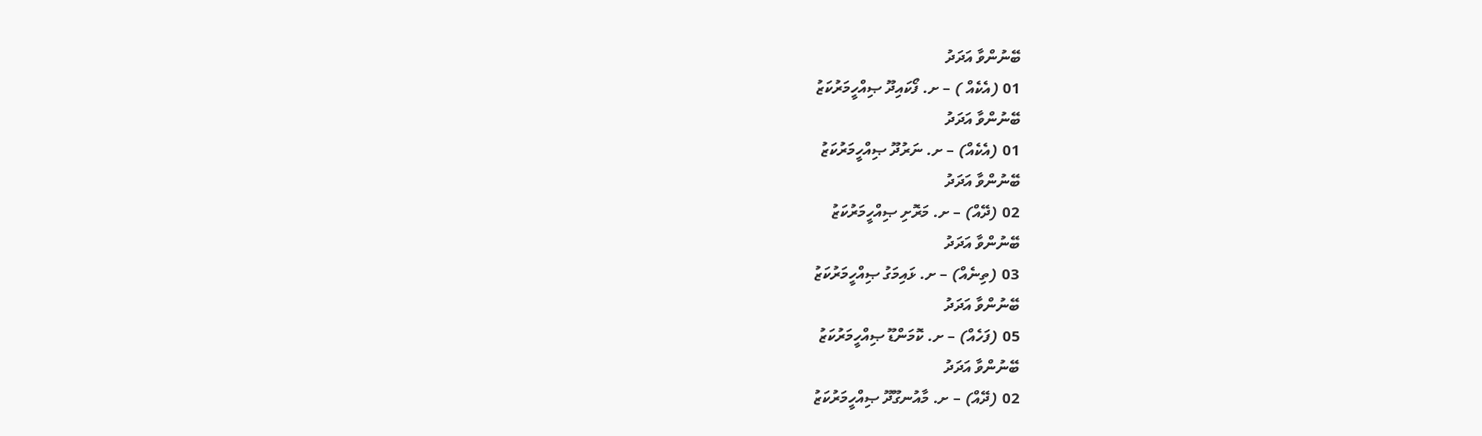ބޭނުންވާ އަދަދު
01 (އެކެއް ) – ށ. ފޯކައިދޫ ޞިއްހީމަރުކަޒު
ބޭނުންވާ އަދަދު
01 (އެކެއް) – ށ. ނަރުދޫ ޞިއްހީމަރުކަޒު
ބޭނުންވާ އަދަދު
02 (ދޭއް) – ށ. މަރޮށި ޞިއްހީމަރުކަޒު
ބޭނުންވާ އަދަދު
03 (ތިނެއް) – ށ. ޅައިމަގު ޞިއްހީމަރުކަޒު
ބޭނުންވާ އަދަދު
05 (ފަހެއް) – ށ. ކޮމަންޑޫ ޞިއްހީމަރުކަޒު
ބޭނުންވާ އަދަދު
02 (ދޭއް) – ށ. މާއުނގޫދޫ ޞިއްހީމަރުކަޒު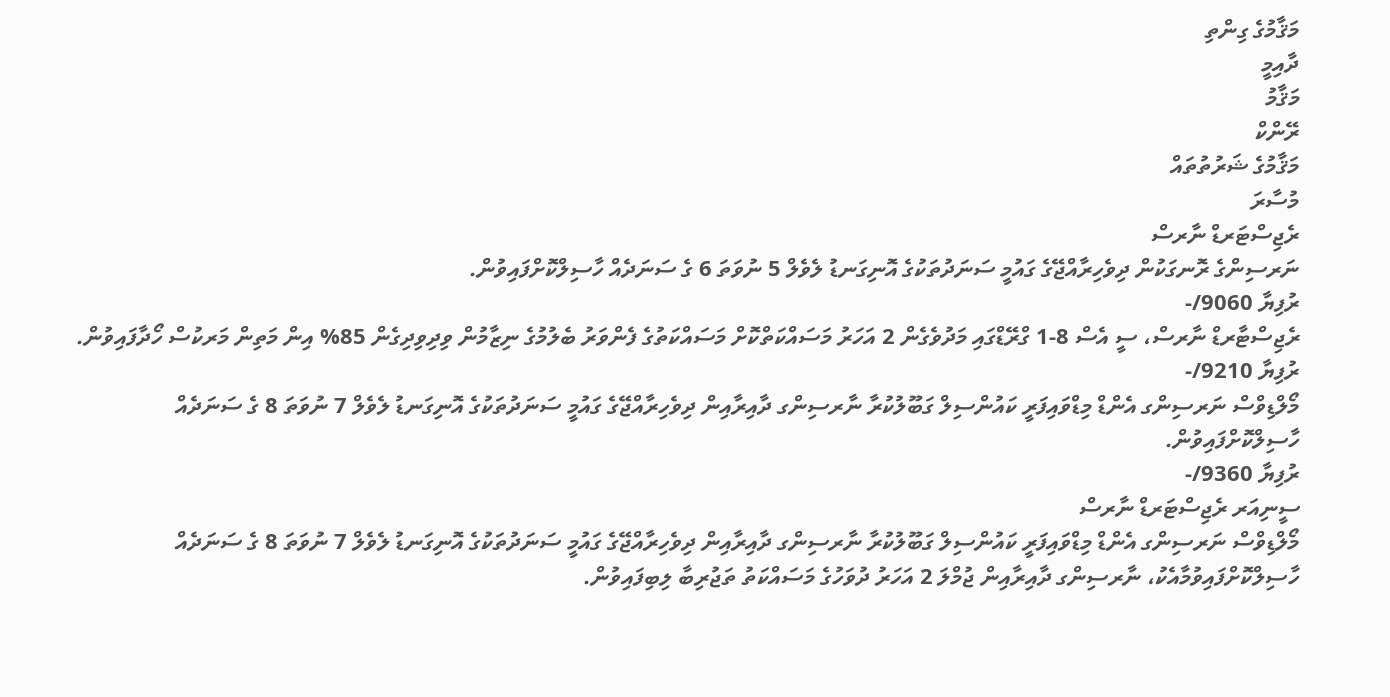މަޤާމުގެ ގިންތި
ދާއިމީ
މަޤާމު
ރޭންކް
މަޤާމުގެ ޝަރުތުތައް
މުސާރަ
ރެޖިސްޓަރޑް ނާރސް
ނަރސިންގެ ރޮނގަކުން ދިވެހިރާއްޖޭގެ ގައުމީ ސަނަދުތަކުގެ އޮނިގަނޑު ލެވެލް 5 ނުވަތަ 6 ގެ ސަނަދެއް ހާސިލްކޮށްފައިވުން.
ރުފިޔާ 9060/-
ރެޖިސްޓާރޑް ނާރސް، ސީ އެސް 8-1 ގްރޭޑްގައި މަދުވެގެން 2 އަހަރު މަސައްކަތްކޮށް މަސައްކަތުގެ ފެންވަރު ބެލުމުގެ ނިޒާމުން ވިދިވިދިގެން 85% އިން މަތިން މަރކުސް ހޯދާފައިވުން.
ރުފިޔާ 9210/-
މޯލްޑިވްސް ނަރސިންގ އެންޑް މިޑްވައިފަރީ ކައުންސިލް ގަބޫލުކުރާ ނާރސިންގ ދާއިރާއިން ދިވެހިރާއްޖޭގެ ގައުމީ ސަނަދުތަކުގެ އޮނިގަނޑު ލެވެލް 7 ނުވަތަ 8 ގެ ސަނަދެއް  ހާސިލްކޮށްފައިވުން.
ރުފިޔާ 9360/-
ސީނިއަރ ރެޖިސްޓަރޑް ނާރސް
މޯލްޑިވްސް ނަރސިންގ އެންޑް މިޑްވައިފަރީ ކައުންސިލް ގަބޫލުކުރާ ނާރސިންގ ދާއިރާއިން ދިވެހިރާއްޖޭގެ ގައުމީ ސަނަދުތަކުގެ އޮނިގަނޑު ލެވެލް 7 ނުވަތަ 8 ގެ ސަނަދެއް  ހާސިލްކޮށްފައިވުމާއެކު، ނާރސިންގ ދާއިރާއިން ޖުމްލަ 2 އަހަރު ދުވަހުގެ މަސައްކަތު ތަޖުރިބާ ލިބިފައިވުން.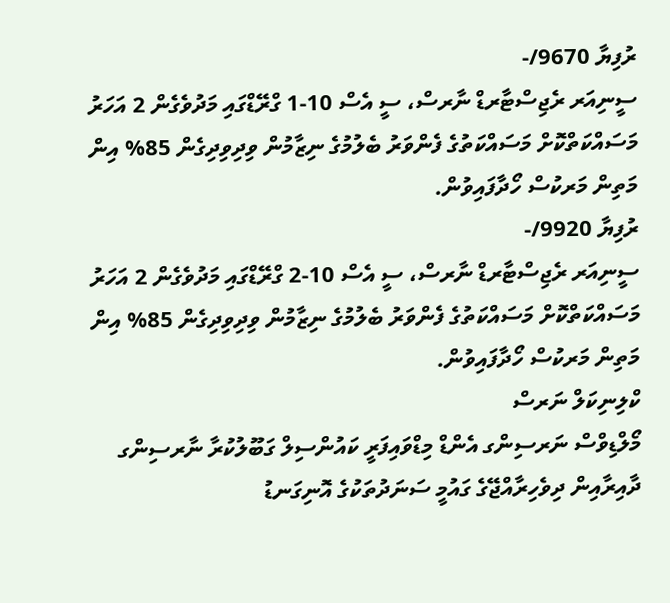ރުފިޔާ 9670/-
ސީނިއަރ ރެޖިސްޓާރޑް ނާރސް، ސީ އެސް 10-1 ގްރޭޑްގައި މަދުވެގެން 2 އަހަރު މަސައްކަތްކޮށް މަސައްކަތުގެ ފެންވަރު ބެލުމުގެ ނިޒާމުން ވިދިވިދިގެން 85% އިން މަތިން މަރކުސް ހޯދާފައިވުން.
ރުފިޔާ 9920/-
ސީނިއަރ ރެޖިސްޓާރޑް ނާރސް، ސީ އެސް 10-2 ގްރޭޑްގައި މަދުވެގެން 2 އަހަރު މަސައްކަތްކޮށް މަސައްކަތުގެ ފެންވަރު ބެލުމުގެ ނިޒާމުން ވިދިވިދިގެން 85% އިން މަތިން މަރކުސް ހޯދާފައިވުން.
ކްލިނިކަލް ނަރސް
މޯލްޑިވްސް ނަރސިންގ އެންޑް މިޑްވައިފަރީ ކައުންސިލް ގަބޫލުކުރާ ނާރސިންގ ދާއިރާއިން ދިވެހިރާއްޖޭގެ ގައުމީ ސަނަދުތަކުގެ އޮނިގަނޑު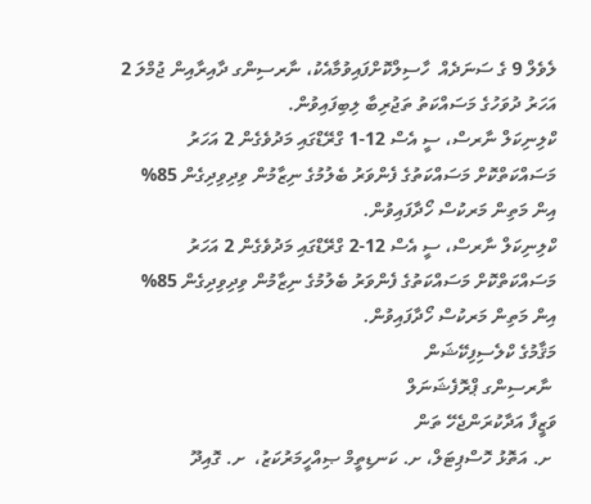ލެވެލް 9 ގެ ސަނަދެއް  ހާސިލްކޮށްފައިވުމާއެކު، ނާރސިންގ ދާއިރާއިން ޖުމްލަ 2 އަހަރު ދުވަހުގެ މަސައްކަތު ތަޖުރިބާ ލިބިފައިވުން.
ކްލިނިކަލް ނާރސް، ސީ އެސް 12-1 ގްރޭޑްގައި މަދުވެގެން 2 އަހަރު މަސައްކަތްކޮށް މަސައްކަތުގެ ފެންވަރު ބެލުމުގެ ނިޒާމުން ވިދިވިދިގެން 85% އިން މަތިން މަރކުސް ހޯދާފައިވުން.
ކްލިނިކަލް ނާރސް، ސީ އެސް 12-2 ގްރޭޑްގައި މަދުވެގެން 2 އަހަރު މަސައްކަތްކޮށް މަސައްކަތުގެ ފެންވަރު ބެލުމުގެ ނިޒާމުން ވިދިވިދިގެން 85% އިން މަތިން މަރކުސް ހޯދާފައިވުން.
މަޤާމުގެ ކްލެސިފިކޭޝަން
 ނާރސިންގ ޕްރޮފެޝަނަލް
ވަޒީފާ އަދާކުރަންޖެހޭ ތަން
 ށ. އަތޮޅު ހޮސްޕިޓަލް، ށ. ކަނޑިތީމް ޞިއްހީމަރުކަޒު،  ށ. ގޮއިދޫ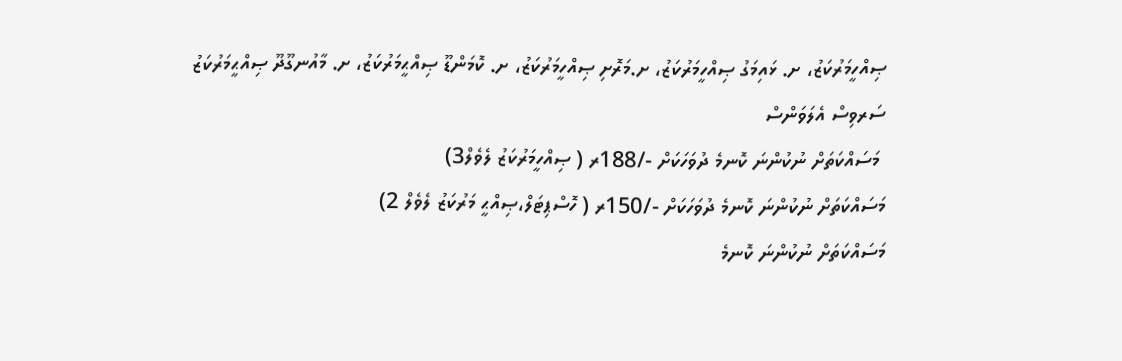ޞިއްހީމަރުކަޒު، ށ. ޅައިމަގު ޞިއްހީމަރުކަޒު، ށ.މަރޮށި ޞިއްހީމަރުކަޒު، ށ. ކޮމަންޑޫ ޞިއްޙީމަރުކަޒު، ށ. މާއުނގޫދޫ ޞިއްޙީމަރުކަޒު
ސަރވިސް އެލަވަންސް
 މަސައްކަތަށް ނުކުންނަ ކޮނމެ ދުވަހަކަށް -/188ރ ( ޞިއްހީމަރުކަޒު ލެވެލް3)
މަސައްކަތަށް ނުކުންނަ ކޮނމެ ދުވަހަކަށް -/150ރ ( ހޮސްޕިޓަލް،ޞިއްޙީ މަރުކަޒު ލެވެލް 2)
މަސައްކަތަށް ނުކުންނަ ކޮނމެ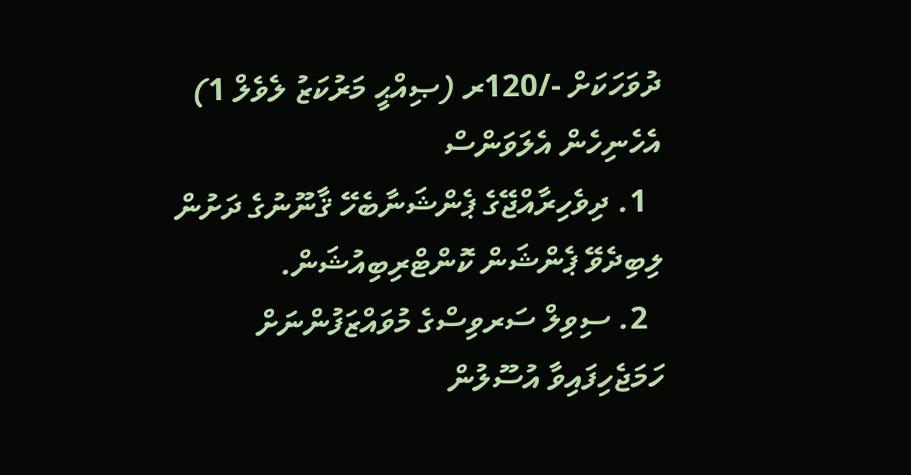ދުވަހަކަށް -/120ރ (ޞިއްޙީ މަރުކަޒު ލެވެލް 1)
އެހެނިހެން އެލަވަންސް
  1. ދިވެހިރާއްޖޭގެ ޕެންޝަނާބެހޭ ޤާނޫނުގެ ދަށުން ލިބިދެވޭ ޕެންޝަން ކޮންޓްރިބިއުޝަން.
  2. ސިވިލް ސަރވިސްގެ މުވައްޒަފުންނަށް ހަމަޖެހިފައިވާ އުސޫލުން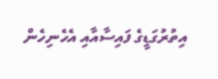އިތުރުގަޑީގެ ފައިސާއާއި އެހެނިހެން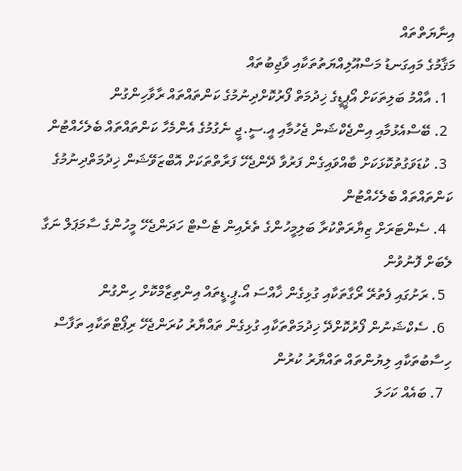އިނާޔަތްތައް
މަޤާމުގެ މައިގަނޑު މަސްއޫލިއްޔަތުތަކާއި ވާޖިބުތައް
  1. އާއްމު ބަލިތަކަށް އޯޕީޑީގެ ޚިދުމަތް ފޯރުކޮށްދިނުމުގެ ކަންތައްތައް ރާވާހިންގުން
  2. ބޭސްއެޅުމާއި އިންޖެކްޝަން ޖެހުމާއި އީ.ސީ.ޖީ ނެގުމުގެ އެންމެހާ ކަންތައްތައް ބެލެހެއްޓުން
  3. ކުޑަވަގުތުކޮޅަކަށް ބާއްވައިގެން ފަރުވާ ދޭންޖެހޭ ފަރާތްތަކަށް އޮބްޒަވޭޝަން ޚިދުމަތްދިނުމުގެ ކަންތައްތައް ބެލެހެއްޓުން
  4. ސެންޓަރަށް ޒިޔާރަތްކުރާ ބަލިމީހުންގެ ތެރެއިން ޓެސްޓް ހަދަންޖެހޭ މީހުންގެ ސާމަޕަލް ނަގާ ލެބަށް ފޮނުވުން
  5. ރަށުގައި ފެތުރޭ ރޯގާތަކާއި ގުޅިގެން ޚާއްސަ އޯ.ޕީ.ޑީތައް އިންތިޒާމްކޮށް ހިންގުން
  6. ސެކްޝަނުން ފޯރުކޮށްދޭ ޚިދުމަތްތަކާއި ގުޅިގެން ތައްޔާރު ކުރަންޖެހޭ ރިޕޯޓްތަކާއި ތަފާސް ހިސާބުތަކާއި ލިޔުންތައް ތައްޔާރު ކުރުން
  7. ބައެއް ކަހަލަ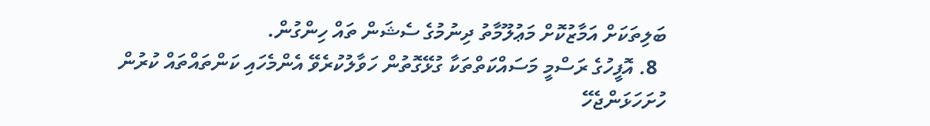ބަލިތަކަށް އަމާޒުކޮށް މަޢުލޫމާތު ދިނުމުގެ ސެޝަން ތައް ހިންގުން.
  8. އޮފީހުގެ ރަސްމީ މަސައްކަތްތަކާ ގުޅޭގޮތުން ހަވާލުކުރެވޭ އެންމެހައި ކަންތައްތައް ކުރުން
ހުށަހަޅަންޖެހޭ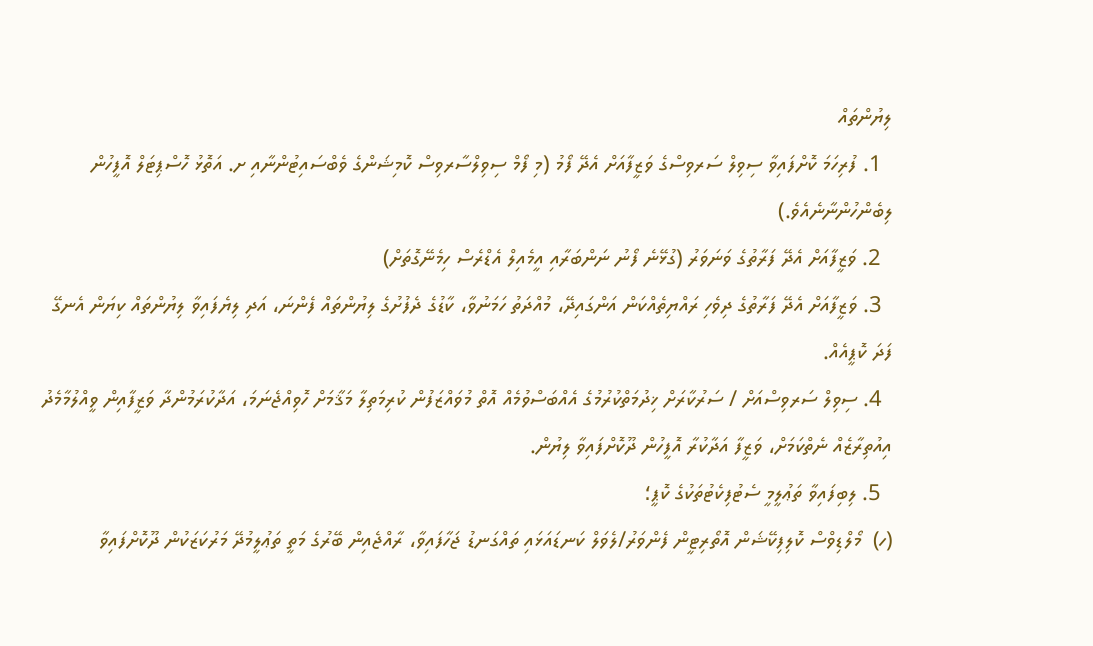ލިޔުންތައް
  1. ފުރިހަމަ ކޮށްފައިވާ ސިވިލް ސަރވިސްގެ ވަޒީފާއަށް އެދޭ ފޯމު (މި ފޯމް ސިވިލްސާރވިސް ކޮމިޝަންގެ ވެބްސައިޓުންނާއި ށ. އަތޮޅު ހޮސްޕިޓަލް އޮފީހުން ލިބެންހުންނާނެއެވެ.)
  2. ވަޒީފާއަށް އެދޭ ފަރާތުގެ ވަނަވަރު (ގުޅޭނެ ފޯނު ނަންބަރާއި އީމެއިލް އެޑްރެސް ހިމެނޭގޮތަށް)
  3. ވަޒީފާއަށް އެދޭ ފަރާތުގެ ދިވެހި ރައްޔިތެއްކަން އަންގައިދޭ، މުއްދަތު ހަމަނުވާ، ކާޑުގެ ދެފުށުގެ ލިޔުންތައް ފެންނަ، އަދި ލިޔެފައިވާ ލިޔުންތައް ކިޔަން އެނގޭ ފަދަ ކޮޕީއެއް.
  4. ސިވިލް ސަރވިސްއަށް / ސަރުކާރަށް ޚިދުމަތްކުރުމުގެ އެއްބަސްވުމެއް އޮތް މުވައްޒަފުން ކުރިމަތިލާ މަޤާމަށް ހޮވިއްޖެނަމަ، އަދާކުރަމުންދާ ވަޒީފާއިން ވީއްލުމާމެދު އިއުތިރާޒެއް ނެތްކަމަށް، ވަޒީފާ އަދާކުރާ އޮފީހުން ދޫކޮށްފައިވާ ލިޔުން.
  5. ލިބިފައިވާ ތަޢުލީމީ ސެޓުފިކެޓުތަކުގެ ކޮޕީ؛
(ހ)  މޯލްޑިވްސް ކޮލިފިކޭޝަން އޮތޯރިޓީން ފެންވަރު/ލެވަލް ކަނޑައަޅައި ތައްގަނޑު ޖަހާފައިވާ، ރާއްޖެއިން ބޭރުގެ މަތީ ތަޢުލީމުދޭ މަރުކަޒަކުން ދޫކޮށްފައިވާ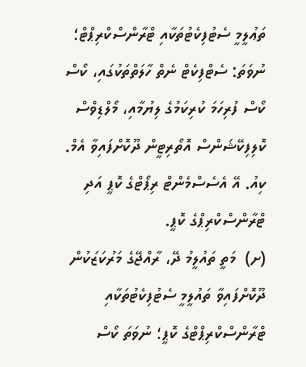ތަޢުލީމީ ސެޓުފިކެޓުތަކާއި ޓްރާންސްކްރިޕްޓް؛  ނުވަތަ: ސެޓްފިކެޓް ނެތް ހާލަތްތަކުގައި، ކޯސް ކޯސް ފުރިހަމަ ކުރިކަމުގެ ލިޔުމާއި، މޯލްޑިވްސް ކޮލިފިކޭޝަންސް އޮތޯރިޓީން ދޫކޮށްފައިވާ އެމް. ކިއު. އޭ އެސެސްމެންޓް ރިޕޯޓްގެ ކޮޕީ އަދި ޓްރާންސްކްރިޕްގެ ކޮޕީ.
(ށ)  މަތީ ތައުލީމު ދޭ، ރާއްޖޭގެ މަރުކަޒަކުން ދޫކޮށްފައިވާ ތައުލީމީ ސެޓުފިކެޓުތަކާއި ޓްރާންސްކްރިޕްޓްގެ ކޮޕީ؛ ނުވަތަ ކޯސް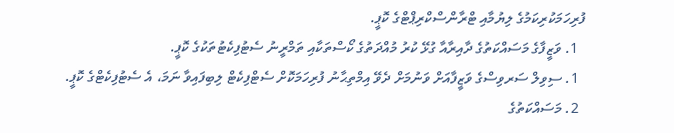ފުރިހަމަކުރިކަމުގެ ލިޔުމާއި ޓްރާންސްކްރިޕްޓްގެ ކޮޕީ.
  1. ވަޒީފާގެ މަސައްކަތުގެ ދާއިރާއާ ގުޅޭ ކުރު މުއްދަތުގެ ކޯސްތަކާއި ތަމްރީނު ސެޓުފިކެޓުތަކުގެ ކޮޕީ.
  1. ސިވިލް ސަރވިސްގެ ވަޒީފާއަށް ވަނުމަށް ދެވޭ އިމްތިޙާނު ފުރިހަމަކޮށް ސެޓްފިކެޓް ލިބިފައިވާ ނަމަ، އެ ސެޓުފިކެޓްގެ ކޮޕީ.
  2. މަސައްކަތުގެ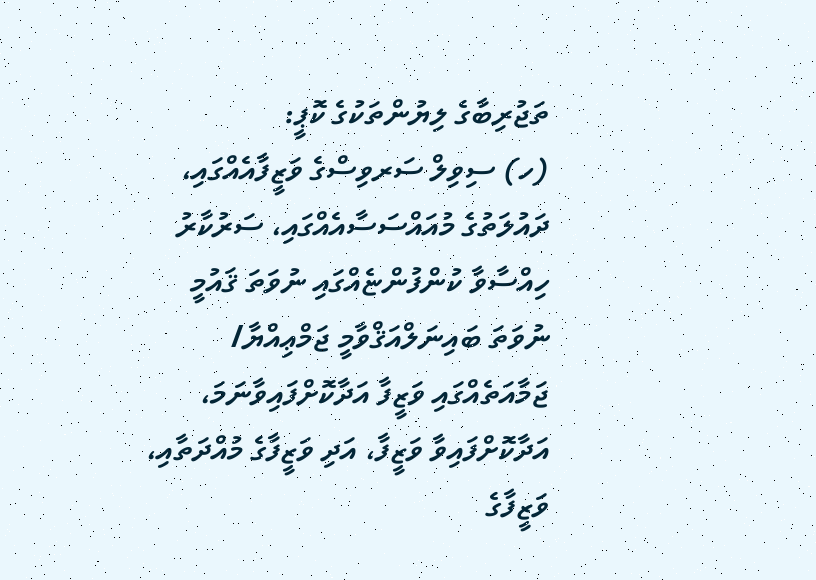ތަޖުރިބާގެ ލިޔުންތަކުގެ ކޮޕީ:
(ހ) ސިވިލް ސަރވިސްގެ ވަޒީފާއެއްގައި، ދައުލަތުގެ މުއައްސަސާއެއްގައި، ސަރުކާރު ހިއްސާވާ ކުންފުންޏެއްގައި ނުވަތަ ޤައުމީ ނުވަތަ ބައިނަލްއަޤްވާމީ ޖަމްޢިއްޔާ/ ޖަމާއަތެއްގައި ވަޒީފާ އަދާކޮށްފައިވާނަމަ، އަދާކޮށްފައިވާ ވަޒީފާ، އަދި ވަޒީފާގެ މުއްދަތާއި، ވަޒީފާގެ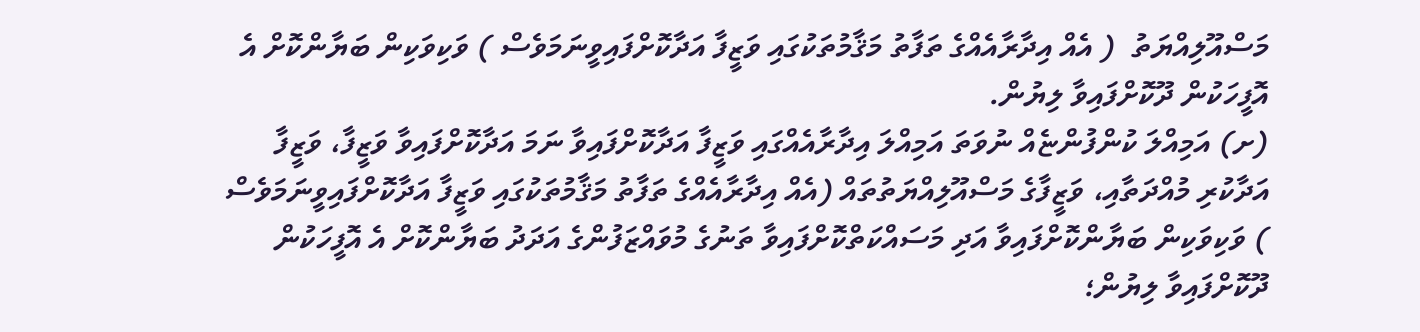މަސްއޫލިއްޔަތު  ( އެއް އިދާރާއެއްގެ ތަފާތު މަޤާމުތަކުގައި ވަޒީފާ އަދާކޮށްފައިވީނަމަވެސް ) ވަކިވަކިން ބަޔާންކޮށް އެ އޮފީހަކުން ދޫކޮށްފައިވާ ލިޔުން.
(ށ) އަމިއްލަ ކުންފުންޏެއް ނުވަތަ އަމިއްލަ އިދާރާއެއްގައި ވަޒީފާ އަދާކޮށްފައިވާ ނަމަ އަދާކޮށްފައިވާ ވަޒީފާ، ވަޒީފާ އަދާކުރި މުއްދަތާއި، ވަޒީފާގެ މަސްއޫލިއްޔަތުތައް (އެއް އިދާރާއެއްގެ ތަފާތު މަޤާމުތަކުގައި ވަޒީފާ އަދާކޮށްފައިވީނަމަވެސް ) ވަކިވަކިން ބަޔާންކޮށްފައިވާ އަދި މަސައްކަތްކޮށްފައިވާ ތަނުގެ މުވައްޒަފުންގެ އަދަދު ބަޔާންކޮށް އެ އޮފީހަކުން ދޫކޮށްފައިވާ ލިޔުން؛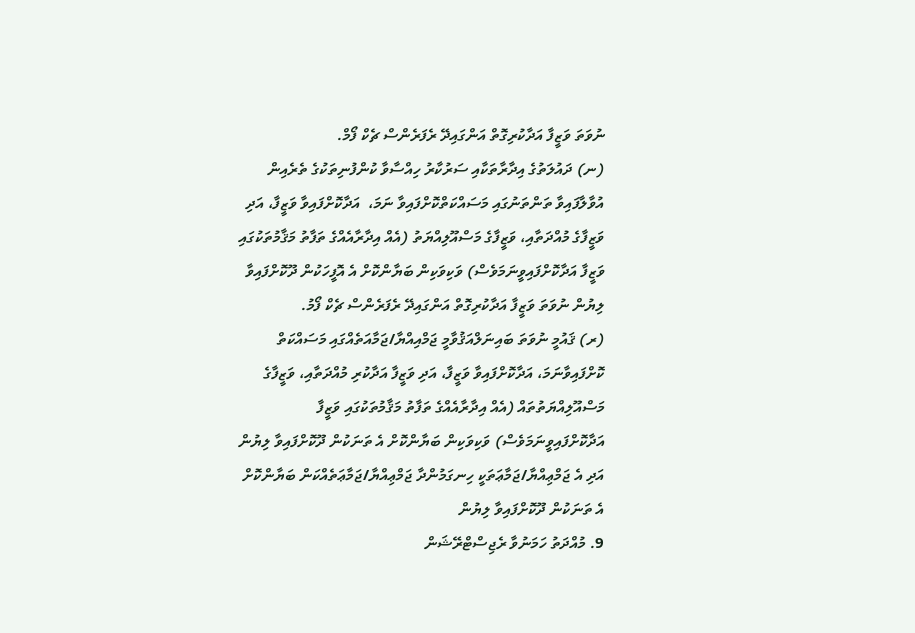ނުވަތަ ވަޒީފާ އަދާކުރިގޮތް އަންގައިދޭ ރެފަރެންސް ޗެކް ފޯމް.
(ނ) ދައުލަތުގެ އިދާރާތަކާއި ސަރުކާރު ހިއްސާވާ ކުންފުނިތަކުގެ ތެރެއިން އުވާލާފައިވާ ތަންތަނުގައި މަސައްކަތްކޮށްފައިވާ ނަމަ،  އަދާކޮށްފައިވާ ވަޒީފާ، އަދި ވަޒީފާގެ މުއްދަތާއި، ވަޒީފާގެ މަސްއޫލިއްޔަތު (އެއް އިދާރާއެއްގެ ތަފާތު މަޤާމުތަކުގައި ވަޒީފާ އަދާކޮށްފައިވީނަމަވެސް) ވަކިވަކިން ބަޔާންކޮށް އެ އޮފީހަކުން ދޫކޮށްފައިވާ ލިޔުން ނުވަތަ ވަޒީފާ އަދާކުރިގޮތް އަންގައިދޭ ރެފަރެންސް ޗެކް ފޯމު.
(ރ) ޤައުމީ ނުވަތަ ބައިނަލްއަޤުވާމީ ޖަމްއިއްޔާ/ޖަމާއަތެއްގައި މަސައްކަތް ކޮށްފައިވާނަމަ، އަދާކޮށްފައިވާ ވަޒީފާ، އަދި ވަޒީފާ އަދާކުރި މުއްދަތާއި، ވަޒީފާގެ މަސްއޫލިއްޔަތުތައް (އެއް އިދާރާއެއްގެ ތަފާތު މަޤާމުތަކުގައި ވަޒީފާ އަދާކޮށްފައިވީނަމަވެސް) ވަކިވަކިން ބަޔާންކޮށް އެ ތަނަކުން ދޫކޮށްފައިވާ ލިޔުން އަދި އެ ޖަމްޢިއްޔާ/ޖަމާޢަތަކީ ހިނގަމުންދާ ޖަމްޢިއްޔާ/ޖަމާޢަތެއްކަން ބަޔާންކޮށް އެ ތަނަކުން ދޫކޮށްފައިވާ ލިޔުން
9. މުއްދަތު ހަމަނުވާ ރެޖިސްޓްރޭޝަން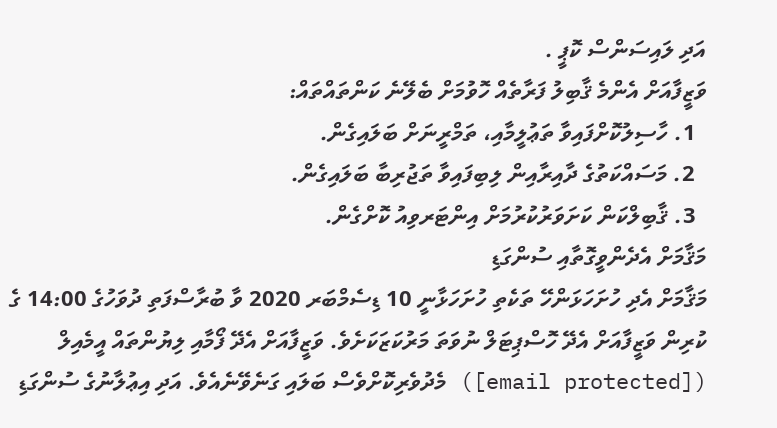އަދި ލައިސަންސް ކޮޕީ .
ވަޒީފާއަށް އެންމެ ޤާބިލު ފަރާތެއް ހޮވުމަށް ބެލޭނެ ކަންތައްތައް:
  1. ހާސިލުކޮށްފައިވާ ތަޢުލީމާއި، ތަމްރީނަށް ބަލައިގެން.
  2. މަސައްކަތުގެ ދާއިރާއިން ލިބިފައިވާ ތަޖުރިބާ ބަލައިގެން.
  3. ޤާބިލްކަން ކަށަވަރުކުރުމަށް އިންޓަރވިއު ކޮށްގެން.
މަޤާމަށް އެދެންވީގޮތާއި ސުންގަޑި
މަޤާމަށް އެދި ހުށަހަޅަންހޭ ތަކެތި ހުށަހަޅާނީ 10 ޑިސެމްބަރ 2020 ވާ ބުރާސްފަތި ދުވަހުގެ 14:00 ގެ ކުރިން ވަޒީފާއަށް އެދޭ ހޮސްޕިޓަލް ނުވަތަ މަރުކަޒަކަށެވެ. ވަޒީފާއަށް އެދޭ ފޯމާއި ލިޔުންތައް އީމެއިލް  ([email protected]) މެދުވެރިކޮށްވެސް ބަލައި ގަނެވޭނެއެވެ. އަދި އިޢުލާނުގެ ސުންގަޑި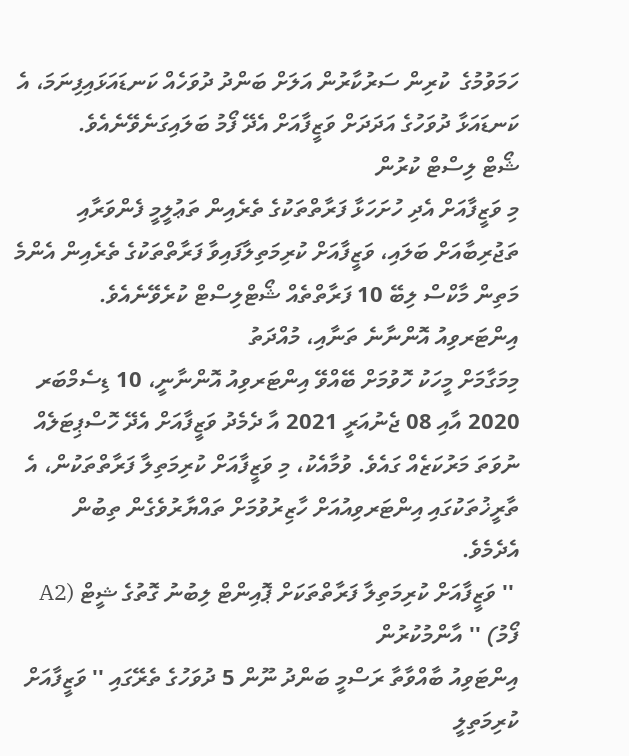ހަމަވުމުގެ  ކުރިން ސަރުކާރުން އަލަށް ބަންދު ދުވަހެއް ކަނޑައަޅައިފިނަމަ، އެ ކަނޑައަޅާ ދުވަހުގެ އަދަދަށް ވަޒީފާއަށް އެދޭ ފޯމު ބަލައިގަނެވޭނެއެވެ.
ޝޯޓް ލިސްޓް ކުރުން
މި ވަޒީފާއަށް އެދި ހުށަހަޅާ ފަރާތްތަކުގެ ތެރެއިން ތަޢުލީމީ ފެންވަރާއި ތަޖުރިބާއަށް ބަލައި، ވަޒީފާއަށް ކުރިމަތިލާފައިވާ ފަރާތްތަކުގެ ތެރެއިން އެންމެ މަތިން މާކްސް ލިބޭ 10 ފަރާތްތެއް ޝޯޓްލިސްޓް ކުރެވޭނެއެވެ.
އިންޓަރވިއު އޮންނާނެ ތަނާއި، މުއްދަތު
މިމަގާމަށް މީހަކު ހޮވުމަށް ބޭއްވޭ އިންޓަރވިއު އޮންނާނީ، 10 ޑިސެމްބަރ 2020 އާއި 08 ޖެނުއަރީ 2021 އާ ދެމެދު ވަޒީފާއަށް އެދޭ ހޮސްޕިޓަލެއް ނުވަތަ މަރުކަޒެއް ގައެވެ. ވުމާއެކު، މި ވަޒީފާއަށް ކުރިމަތިލާ ފަރާތްތަކުން، އެ ތާރީޚުތަކުގައި އިންޓަރވިއުއަށް ހާޒިރުވުމަށް ތައްޔާރުވެގެން ތިބުން އެދެމެވެ.
 '' ވަޒީފާއަށް ކުރިމަތިލާ ފަރާތްތަކަށް ޕޮއިންޓް ލިބުނު ގޮތުގެ ޝީޓް (A2 ފޯމު) '' އާންމުކުރުން
އިންޓަވިއު ބާއްވާތާ ރަސްމީ ބަންދު ނޫން 5 ދުވަހުގެ ތެރޭގައި '' ވަޒީފާއަށް ކުރިމަތިލީ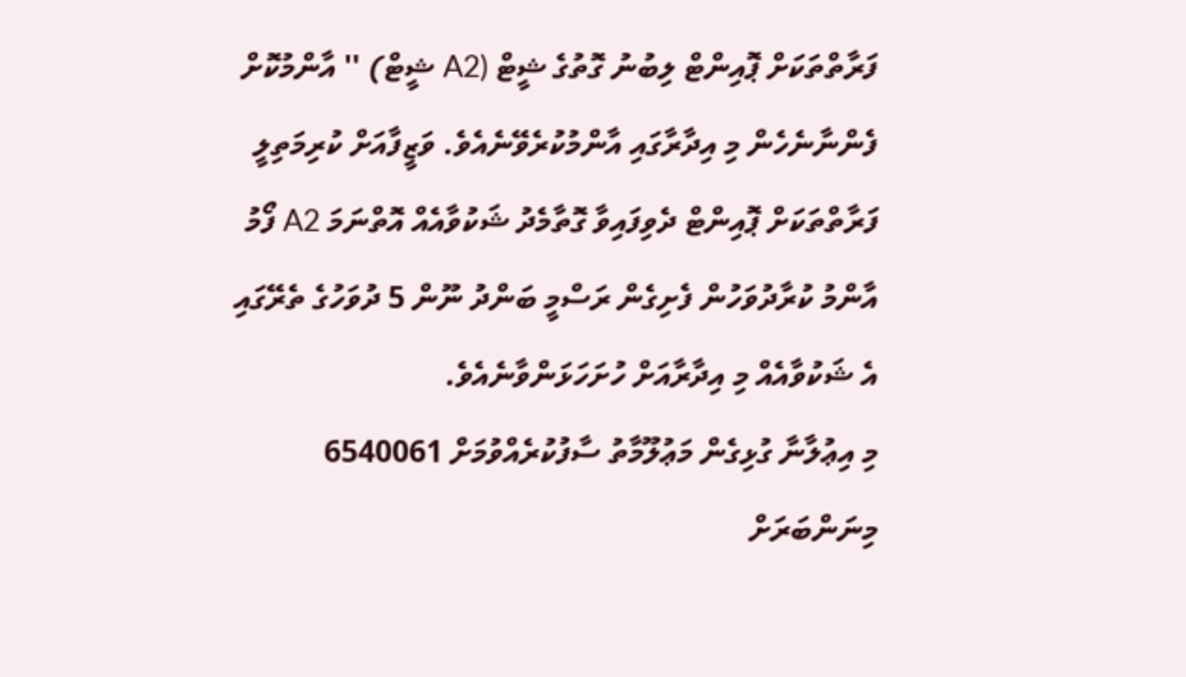ފަރާތްތަކަށް ޕޮއިންޓް ލިބުނު ގޮތުގެ ޝީޓް (A2 ޝީޓް) '' އާންމުކޮށް ފެންނާނެހެން މި އިދާރާގައި އާންމުކުރެވޭނެއެވެ. ވަޒީފާއަށް ކުރިމަތިލީ ފަރާތްތަކަށް ޕޮއިންޓް ދެވިފައިވާ ގޮތާމެދު ޝަކުވާއެއް އޮތްނަމަ A2 ފޯމު އާންމު ކުރާދުވަހުން ފެށިގެން ރަސްމީ ބަންދު ނޫން 5 ދުވަހުގެ ތެރޭގައި އެ ޝަކުވާއެއް މި އިދާރާއަށް ހުށަހަޅަންވާނެއެވެ.
މި އިޢުލާނާ ގުޅިގެން މަޢުލޫމާތު ސާފުކުރެއްވުމަށް 6540061 މިނަންބަރަށް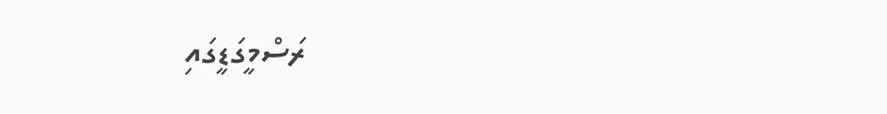ރަސްމީގަޑީގައި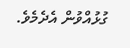ގުޅުއްވުން އެދެމެވެ.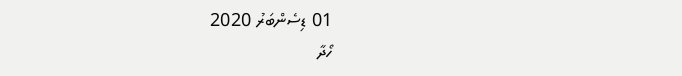01 ޑިސެންބަރު 2020
ހޯދާ